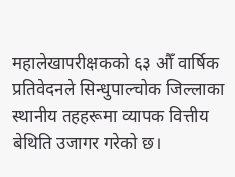महालेखापरीक्षकको ६३ औँ वार्षिक प्रतिवेदनले सिन्धुपाल्चोक जिल्लाका स्थानीय तहहरूमा व्यापक वित्तीय बेथिति उजागर गरेको छ।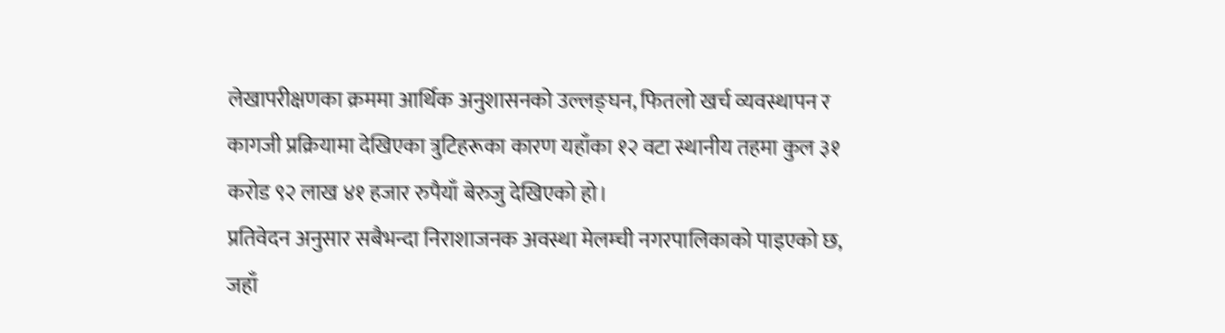लेखापरीक्षणका क्रममा आर्थिक अनुशासनको उल्लङ्घन, फितलो खर्च व्यवस्थापन र कागजी प्रक्रियामा देखिएका त्रुटिहरूका कारण यहाँका १२ वटा स्थानीय तहमा कुल ३१ करोड ९२ लाख ४१ हजार रुपैयाँ बेरुजु देखिएको हो।
प्रतिवेदन अनुसार सबैभन्दा निराशाजनक अवस्था मेलम्ची नगरपालिकाको पाइएको छ, जहाँ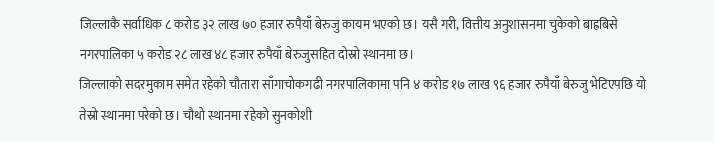जिल्लाकै सर्वाधिक ८ करोड ३२ लाख ७० हजार रुपैयाँ बेरुजु कायम भएको छ। यसै गरी, वित्तीय अनुशासनमा चुकेको बाह्रबिसे नगरपालिका ५ करोड २८ लाख ४८ हजार रुपैयाँ बेरुजुसहित दोस्रो स्थानमा छ।
जिल्लाको सदरमुकाम समेत रहेको चौतारा साँगाचोकगढी नगरपालिकामा पनि ४ करोड १७ लाख ९६ हजार रुपैयाँ बेरुजु भेटिएपछि यो तेस्रो स्थानमा परेको छ। चौथो स्थानमा रहेको सुनकोशी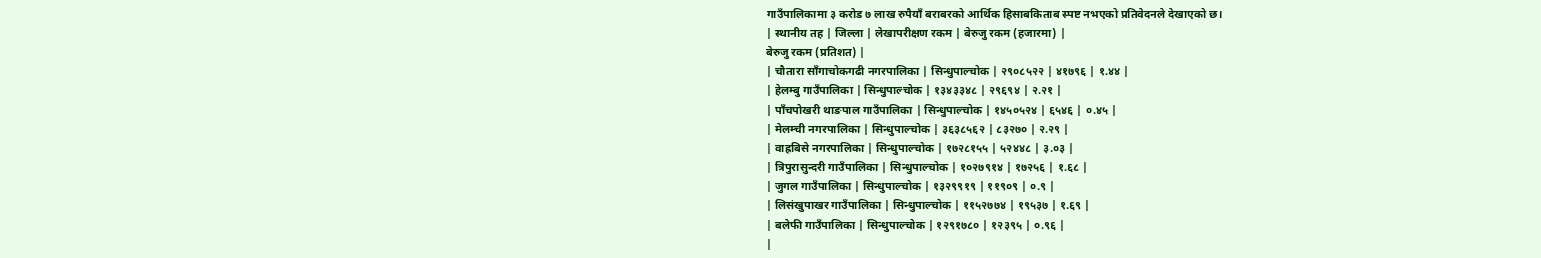गाउँपालिकामा ३ करोड ७ लाख रुपैयाँ बराबरको आर्थिक हिसाबकिताब स्पष्ट नभएको प्रतिवेदनले देखाएको छ।
| स्थानीय तह | जिल्ला | लेखापरीक्षण रकम | बेरुजु रकम (हजारमा) |
बेरुजु रकम (प्रतिशत) |
| चौतारा साँगाचोकगढी नगरपालिका | सिन्धुपाल्चोक | २९०८५२२ | ४१७९६ | १.४४ |
| हेलम्बु गाउँपालिका | सिन्धुपाल्चोक | १३४३३४८ | २९६९४ | २.२१ |
| पाँचपोखरी थाङपाल गाउँपालिका | सिन्धुपाल्चोक | १४५०५२४ | ६५४६ | ०.४५ |
| मेलम्ची नगरपालिका | सिन्धुपाल्चोक | ३६३८५६२ | ८३२७० | २.२९ |
| वाह्रबिसे नगरपालिका | सिन्धुपाल्चोक | १७२८१५५ | ५२४४८ | ३.०३ |
| त्रिपुरासुन्दरी गाउँपालिका | सिन्धुपाल्चोक | १०२७९१४ | १७२५६ | १.६८ |
| जुगल गाउँपालिका | सिन्धुपाल्चोक | १३२९९१९ | ११९०९ | ०.९ |
| लिसंखुपाखर गाउँपालिका | सिन्धुपाल्चोक | ११५२७७४ | १९५३७ | १.६९ |
| बलेफी गाउँपालिका | सिन्धुपाल्चोक | १२९१७८० | १२३९५ | ०.९६ |
|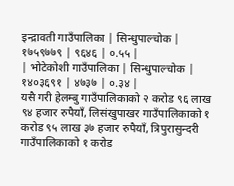इन्द्रावती गाउँपालिका | सिन्धुपाल्चोक | १७५९७७९ | ९६४६ | ०.५५ |
| भोटेकोशी गाउँपालिका | सिन्धुपाल्चोक | १४०३६९१ | ४७३७ | ०.३४ |
यसै गरी हेलम्बु गाउँपालिकाको २ करोड ९६ लाख ९४ हजार रुपैयाँ, लिसंखुपाखर गाउँपालिकाको १ करोड ९५ लाख ३७ हजार रुपैयाँ, त्रिपुरासुन्दरी गाउँपालिकाको १ करोड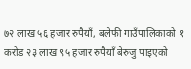७२ लाख ५६ हजार रुपैयाँ, बलेफी गाउँपालिकाको १ करोड २३ लाख ९५ हजार रुपैयाँ बेरुजु पाइएको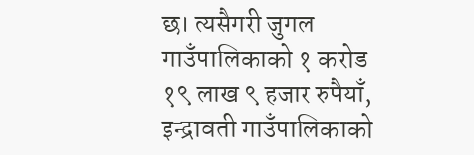छ। त्यसैगरी जुगल गाउँपालिकाको १ करोड १९ लाख ९ हजार रुपैयाँ, इन्द्रावती गाउँपालिकाको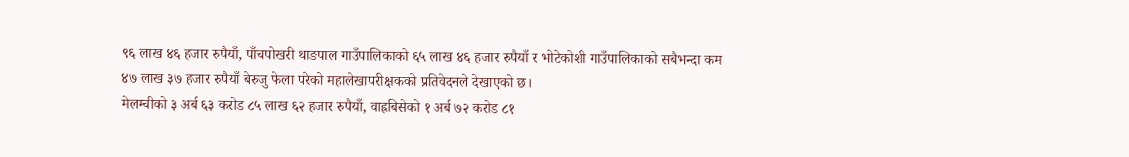९६ लाख ४६ हजार रुपैयाँ, पाँचपोखरी थाङपाल गाउँपालिकाको ६५ लाख ४६ हजार रुपैयाँ र भोटेकोशी गाउँपालिकाको सबैभन्दा कम ४७ लाख ३७ हजार रुपैयाँ बेरुजु फेला परेको महालेखापरीक्षकको प्रतिवेदनले देखाएको छ।
मेलम्चीको ३ अर्ब ६३ करोड ८५ लाख ६२ हजार रुपैयाँ, वाह्रबिसेको १ अर्ब ७२ करोड ८१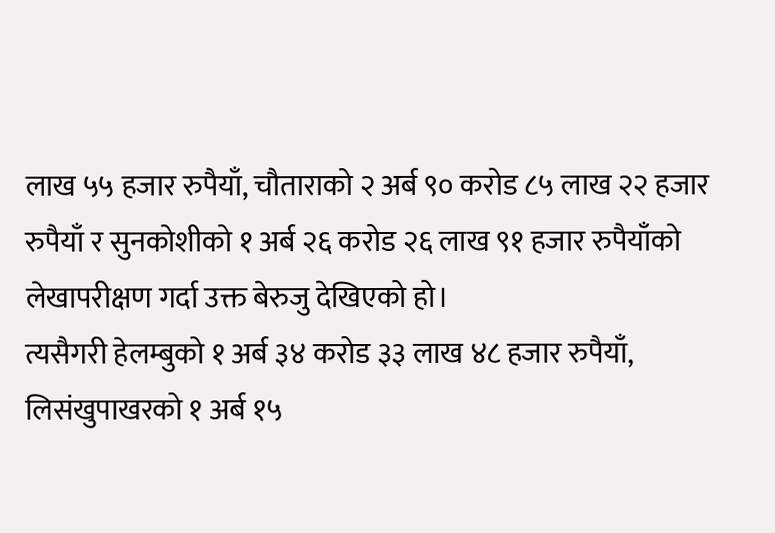लाख ५५ हजार रुपैयाँ, चौताराको २ अर्ब ९० करोड ८५ लाख २२ हजार रुपैयाँ र सुनकोशीको १ अर्ब २६ करोड २६ लाख ९१ हजार रुपैयाँको लेखापरीक्षण गर्दा उक्त बेरुजु देखिएको हो।
त्यसैगरी हेलम्बुको १ अर्ब ३४ करोड ३३ लाख ४८ हजार रुपैयाँ, लिसंखुपाखरको १ अर्ब १५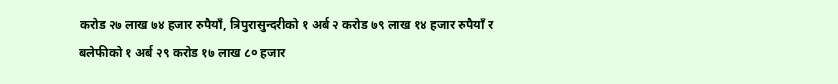करोड २७ लाख ७४ हजार रुपैयाँ, त्रिपुरासुन्दरीको १ अर्ब २ करोड ७९ लाख १४ हजार रुपैयाँ र बलेफीको १ अर्ब २९ करोड १७ लाख ८० हजार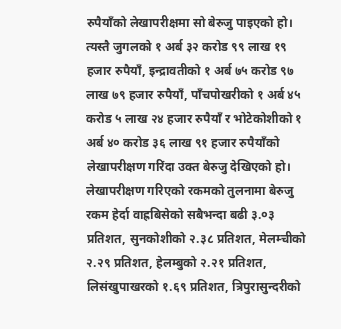रुपैयाँको लेखापरीक्षमा सो बेरुजु पाइएको हो। त्यस्तै जुगलको १ अर्ब ३२ करोड ९९ लाख १९ हजार रुपैयाँ, इन्द्रावतीको १ अर्ब ७५ करोड ९७ लाख ७९ हजार रुपैयाँ, पाँचपोखरीको १ अर्ब ४५ करोड ५ लाख २४ हजार रुपैयाँ र भोटेकोशीको १ अर्ब ४० करोड ३६ लाख ९१ हजार रुपैयाँको लेखापरीक्षण गरिंदा उक्त बेरुजु देखिएको हो।
लेखापरीक्षण गरिएको रकमको तुलनामा बेरुजु रकम हेर्दा वाह्रबिसेको सबैभन्दा बढी ३.०३ प्रतिशत, सुनकोशीको २.३८ प्रतिशत, मेलम्चीको २.२९ प्रतिशत, हेलम्बुको २.२१ प्रतिशत, लिसंखुपाखरको १.६९ प्रतिशत, त्रिपुरासुन्दरीको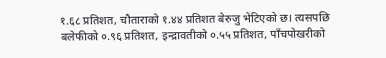१.६८ प्रतिशत, चौताराको १.४४ प्रतिशत बेरुजु भेटिएको छ। त्यसपछि बलेफीको ०.९६ प्रतिशत, इन्द्रावतीको ०.५५ प्रतिशत, पाँचपोखरीको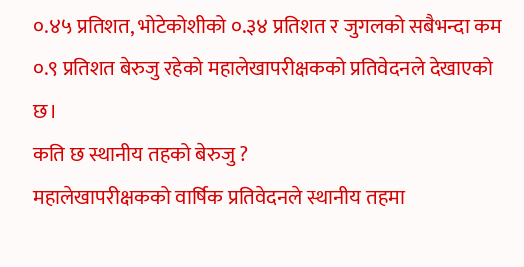०.४५ प्रतिशत, भोटेकोशीको ०.३४ प्रतिशत र जुगलको सबैभन्दा कम ०.९ प्रतिशत बेरुजु रहेको महालेखापरीक्षकको प्रतिवेदनले देखाएको छ।
कति छ स्थानीय तहको बेरुजु ?
महालेखापरीक्षकको वार्षिक प्रतिवेदनले स्थानीय तहमा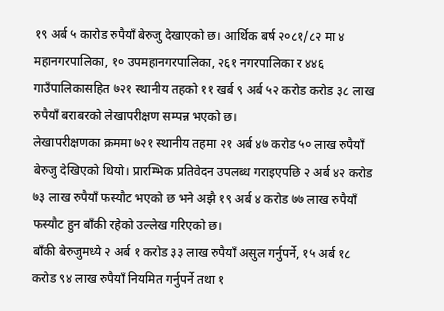१९ अर्ब ५ कारोड रुपैयाँ बेरुजु देखाएको छ। आर्थिक बर्ष २०८१/८२ मा ४ महानगरपालिका, १० उपमहानगरपालिका, २६१ नगरपालिका र ४४६ गाउँपालिकासहित ७२१ स्थानीय तहको ११ खर्ब ९ अर्ब ५२ करोड करोड ३८ लाख रुपैयाँ बराबरको लेखापरीक्षण सम्पन्न भएको छ।
लेखापरीक्षणका क्रममा ७२१ स्थानीय तहमा २१ अर्ब ४७ करोड ५० लाख रुपैयाँ बेरुजु देखिएको थियो। प्रारम्भिक प्रतिवेदन उपलब्ध गराइएपछि २ अर्ब ४२ करोड ७३ लाख रुपैयाँ फस्यौट भएको छ भने अझै १९ अर्ब ४ करोड ७७ लाख रुपैयाँ फस्यौट हुन बाँकी रहेको उल्लेख गरिएको छ।
बाँकी बेरुजुमध्ये २ अर्ब १ करोड ३३ लाख रुपैयाँ असुल गर्नुपर्ने, १५ अर्ब १८ करोड ९४ लाख रुपैयाँ नियमित गर्नुपर्ने तथा १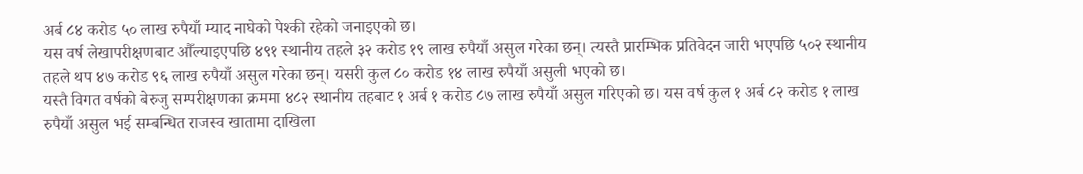अर्ब ८४ करोड ५० लाख रुपैयाँ म्याद नाघेको पेश्की रहेको जनाइएको छ।
यस वर्ष लेखापरीक्षणबाट औँल्याइएपछि ४९१ स्थानीय तहले ३२ करोड १९ लाख रुपैयाँ असुल गरेका छन्। त्यस्तै प्रारम्भिक प्रतिवेदन जारी भएपछि ५०२ स्थानीय तहले थप ४७ करोड ९६ लाख रुपैयाँ असुल गरेका छन्। यसरी कुल ८० करोड १४ लाख रुपैयाँ असुली भएको छ।
यस्तै विगत वर्षको बेरुजु सम्परीक्षणका क्रममा ४८२ स्थानीय तहबाट १ अर्ब १ करोड ८७ लाख रुपैयाँ असुल गरिएको छ। यस वर्ष कुल १ अर्ब ८२ करोड १ लाख रुपैयाँ असुल भई सम्बन्धित राजस्व खातामा दाखिला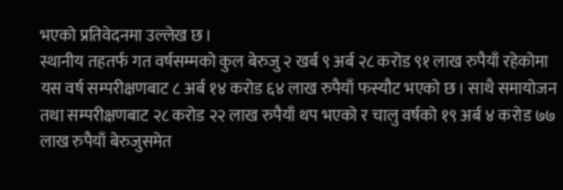भएको प्रतिवेदनमा उल्लेख छ।
स्थानीय तहतर्फ गत वर्षसम्मको कुल बेरुजु २ खर्ब ९ अर्ब २८ करोड ९१ लाख रुपैयाँ रहेकोमा यस वर्ष सम्परीक्षणबाट ८ अर्ब १४ करोड ६४ लाख रुपैयाँ फस्यौट भएको छ। साथै समायोजन तथा सम्परीक्षणबाट २८ करोड २२ लाख रुपैयाँ थप भएको र चालु वर्षको १९ अर्ब ४ करोड ७७ लाख रुपैयाँ बेरुजुसमेत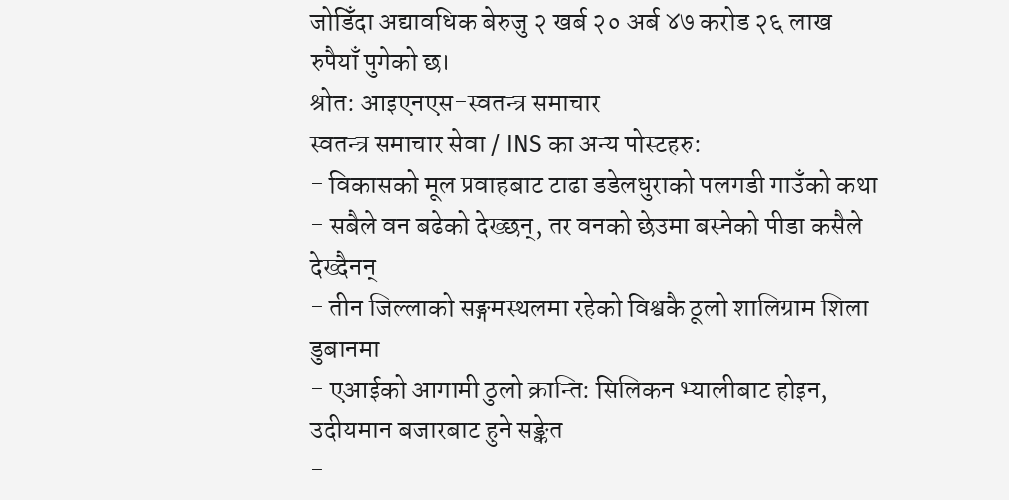जोडिँदा अद्यावधिक बेरुजु २ खर्ब २० अर्ब ४७ करोड २६ लाख रुपैयाँ पुगेको छ।
श्रोत: आइएनएस-स्वतन्त्र समाचार
स्वतन्त्र समाचार सेवा / INS का अन्य पोस्टहरु:
- विकासको मूल प्रवाहबाट टाढा डडेलधुराको पलगडी गाउँको कथा
- सबैले वन बढेको देख्छन्, तर वनको छेउमा बस्नेको पीडा कसैले देख्दैनन्
- तीन जिल्लाको सङ्गमस्थलमा रहेको विश्वकै ठूलो शालिग्राम शिला डुबानमा
- एआईको आगामी ठुलो क्रान्ति: सिलिकन भ्यालीबाट होइन, उदीयमान बजारबाट हुने सङ्केत
-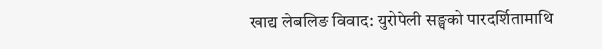खाद्य लेबलिङ विवाद: युरोपेली सङ्घको पारदर्शितामाथि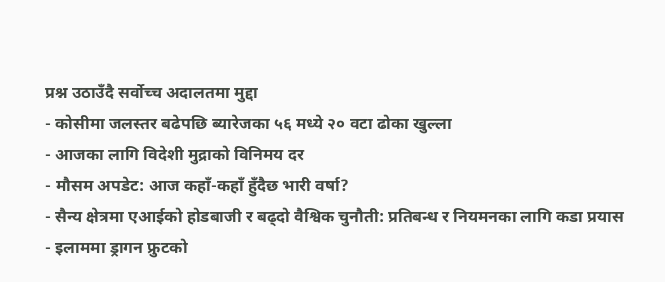प्रश्न उठाउँदै सर्वोच्च अदालतमा मुद्दा
- कोसीमा जलस्तर बढेपछि ब्यारेजका ५६ मध्ये २० वटा ढोका खुल्ला
- आजका लागि विदेशी मुद्राको विनिमय दर
- मौसम अपडेट: आज कहाँ-कहाँ हुँदैछ भारी वर्षा?
- सैन्य क्षेत्रमा एआईको होडबाजी र बढ्दो वैश्विक चुनौती: प्रतिबन्ध र नियमनका लागि कडा प्रयास
- इलाममा ड्रागन फ्रुटको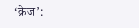‘क्रेज’: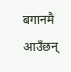बगानमै आउँछन्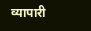व्यापारी